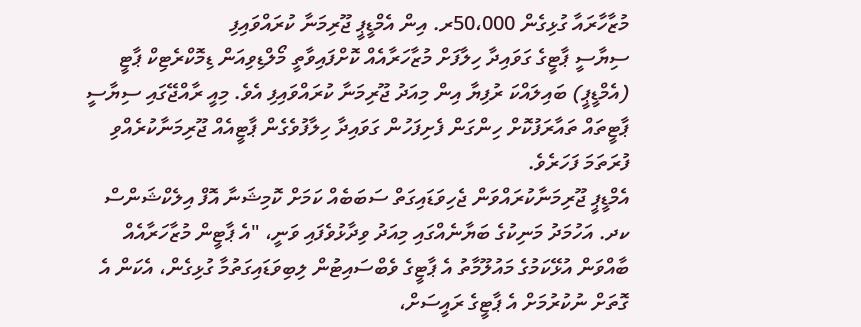މުޒާހާރައާ ގުޅިގެން 50،000ރ. އިން އެމްޑީޕީ ޖޫރިމަނާ ކުރައްވައިފި
ސިޔާސީ ޕާޓީގެ ގަވައިދާ ހިލާފަށް މުޒާހަރާއެއް ކޮށްފައިވާތީ މޯލްޑިވިއަން ޑިމޮކްރެޓިކް ޕާޓީ (އެމްޑީޕީ) ބައިލައްކަ ރުފިޔާ އިން މިއަދު ޖޫރިމަނާ ކުރައްވައިފި އެވެ. މިއީ ރާއްޖޭގައި ސިޔާސީ ޕާޓީތައް ތައާރަފުކޮށް ހިންގަން ފެށިފަހުން ގަވައިދާ ހިލާފުވެގެން ޕާޓީއެއް ޖޫރިމަނާކުރެއްވި ފުރަތަމަ ފަހަރެވެ.
އެމްޑީޕީ ޖޫރިމަނާކުރައްވަން ޖެހިވަޑައިގަތް ސަބަބެއް ކަމަށް ކޮމިޝަނާ އޮފް އިލެކްޝަންސް ކދ. އަހުމަދު މަނިކުގެ ބަޔާނެއްގައި މިއަދު ވިދާޅުވެފައި ވަނީ، "އެ ޕާޓީން މުޒާހަރާއެއް ބާއްވަން އުޅޭކަމުގެ މައުލޫމާތު އެ ޕާޓީގެ ވެބްސައިޓުން ލިބިވަޑައިގަތުމާ ގުޅިގެން، އެކަން އެ ގޮތަށް ނުކުރުމަށް އެ ޕާޓީގެ ރައީސަށް،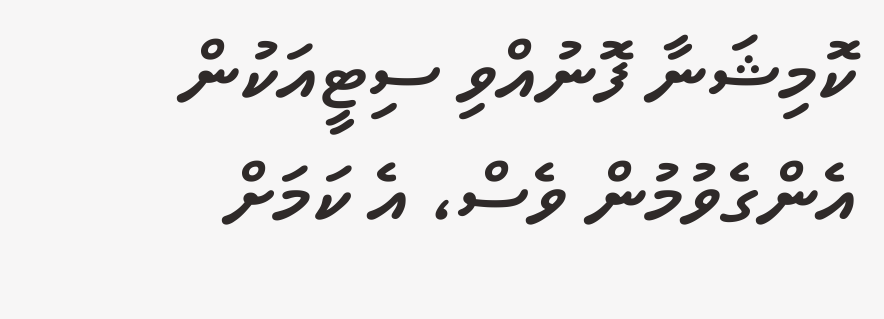ކޮމިޝަނާ ފޮނުއްވި ސިޓީއަކުން އެންގެވުމުން ވެސް، އެ ކަމަށް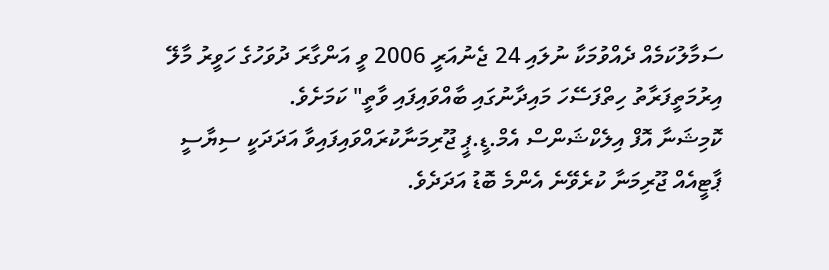ސަމާލުކަމެއް ދެއްވުމަކާ ނުލައި 24 ޖެނުއަރީ 2006 ވީ އަންގާރަ ދުވަހުގެ ހަވީރު މާލޭ އިރުމަތީފަރާތު ހިތްފަސޭހަ މައިދާނުގައި ބާއްވައިފައި ވާތީ" ކަމަށެވެ.
ކޮމިޝަނާ އޮފް އިލެކްޝަންސް އެމް.ޑީ.ޕީ ޖޫރިމަނާކުރައްވައިފައިވާ އަދަދަކީ ސިޔާސީ ޕާޓީއެއް ޖޫރިމަނާ ކުރެވޭނެ އެންމެ ބޮޑު އަދަދެވެ.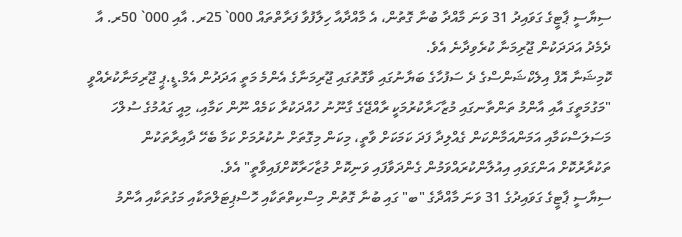ސިޔާސީ ޕާޓީގެ ގަވައިދު 31 ވަނަ މާއްދާ ބުނާ ގޮތުން، އެ މާއްދާއާ ހިލާފުވާ ފަރާތްތައް 000` 25ރ. އާއި 000` 50ރ. އާ ދެމެދު އަދަދަކުން ޖޫރިމަނާ ކުރެވިދާނެ އެވެ.
ކޮމިޝަނާ އޮފް އިލެކްޝަންސްގެ ދެ ސަފުހާގެ ބަޔާނުގައި ވާގޮތުގައި ޖޫރިމަނާގެ އެންމެ މަތީ އަދަދުން އެމް.ޑީ.ޕީ ޖޫރިމަނާކުރެއްވީ "މަގުމަތީގަ އާއި އާންމު ތަންތާނގައި މުޒާހަރާކުރުމަކީ ރާއްޖޭގެ ގާނޫނު ހުއްދަކުރާ ކަމެއް ނޫން ކަމާއި، މިއީ ގައުމުގެ ސުލްހަ މަސަލަސްކަމާއި އަމަންއަމާންކަން ގެއްލިދާ ފަދަ ކަމަކަށް ވާތީ، މިކަން މިގޮތަށް ނުކުރުމަށް ކަމާ ބެހޭ ދާއިރާތަކުން ތަކުރާރުކޮށް އަންގަވައި އިއުލާންކުރައްވަމުން ގެންދަވާފައި ވަނިކޮށް މުޒާހަރާކޮށްފައިވާތީ" އެވެ.
ސިޔާސީ ޕާޓީގެ ގަވައިދުގެ 31 ވަނަ މާއްދާގެ "ބ" ގައި ބުނާ ގޮތުން މިސްކިތްތަކާއި ހޮސްޕިޓަލްތަކާއި މަގުތަކާއި އާންމު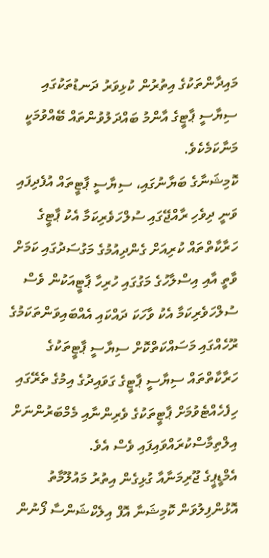މައިދާންތަކުގެ އިތުރުން ކުޅިވަރު ދަނޑުތަކުގައި ސިޔާސީ ޕާޓީގެ އާންމު ބައްދަލުވުންތައް ބޭއްވުމަކީ މަނާކަމެކެވެ.
ކޮމިޝަނާގެ ބަޔާނުގައި، ސިޔާސީ ޕާޓީތައް އުފެދިފައި ވަނީ ދިވެހި ރާއްޖޭގައި ސުލްހަވެރިކަމާ އެކު ޕާޓީގެ ހަރާކާތްތައް ކުރިއަށް ގެންދިއުމުގެ މަގުސަދުގައި ކަމަށް ވާތީ އާއި އިސްލާހުގެ މަގުގައި ހުރިހާ ޕާޓީއަކުން ވެސް ސުލްހަވެރިކަމާ އެކު ވާހަކަ ދައްކައި އެއްބައިވަންތަކަމުގެ ރޫހެއްގައި މަސައްކަތްކޮށް ސިޔާސީ ޕާޓީތަކުގެ ހަރާކާތްތައް ސިޔާސީ ޕާޓީގެ ގަވައިދުގެ އިމުގެ ތެރޭގައި ހިފެހެއްޓެވުމަށް ޕާޓީތަކުގެ ވެރިންނާއި މެމްބަރުންނަށް އިލްތިމާސްކުރައްވައިފައި ވެސް އެވެ.
އެމްޑީޕީގެ ޖޫރިމަނާއާ ގުޅިގެން އިތުރު މައުލޫމާތު އޮޅުންފިލުވަން ކޮމިޝަނާ އޮފް އިލެކްޝަންސާ ފޯނުން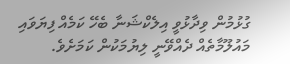ގުޅުމުން ވިދާޅުވީ އިލެކްޝަނާ ބެހޭ ކަމެއް ފިޔަވައި މައުލޫމާތެއް ދެއްވޭނީ ލިޔުމަކުން ކަމަށެވެ.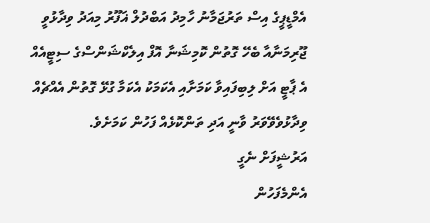އެމްޑީޕީގެ އިސް ތަރުޖަމާނު ހާމިދު އަބްދުލް ޣަފޫރު މިއަދު ވިދާޅުވީ ޖޫރިމަނާއާ ބެހޭ ގޮތުން ކޮމިޝަނާ އޮފް އިލެކްޝަންސްގެ ސިޓީއެއް އެ ޕާޓީ އަށް ލިބިފައިވާ ކަމަށާއި އެކަމަކު އެކަމާ ގުޅޭ ގޮތުން އެއްޗެއް ވިދާޅުވެވޭވަރު ވާނީ އަދި ތަންކޮޅެއް ފަހުން ކަމަށެވެ.
އަރުޝީފަށް ނެގީ
އެންމެފަހުން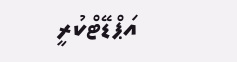އަޕްޑޭޓްކުރީ